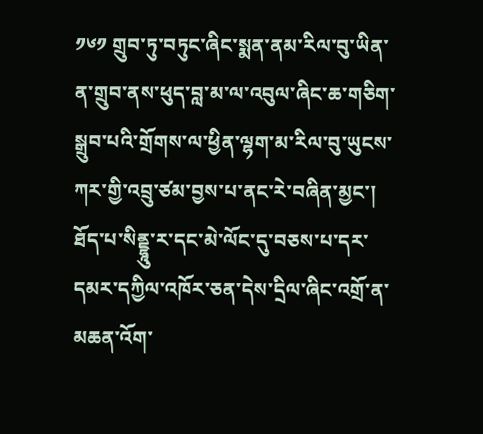༡༦༡ གྲུབ་ཏུ་བཏུང་ཞིང་སྨན་ནམ་རིལ་བུ་ཡིན་ན་གྲུབ་ནས་ཕུད་བླ་མ་ལ་འབུལ་ཞིང་ཆ་གཅིག་སྒྲུབ་པའི་གྲོགས་ལ་ཕྱིན་ལྷག་མ་རིལ་བུ་ཡུངས་ཀར་གྱི་འབྲུ་ཙམ་བྱས་པ་ནང་རེ་བཞིན་མྱང་། ཐོད་པ་སིནྡྷཱུ་ར་དང་མེ་ལོང་དུ་བཅས་པ་དར་དམར་དཀྱིལ་འཁོར་ཅན་དེས་དྲིལ་ཞིང་འགྲོ་ན་མཆན་འོག་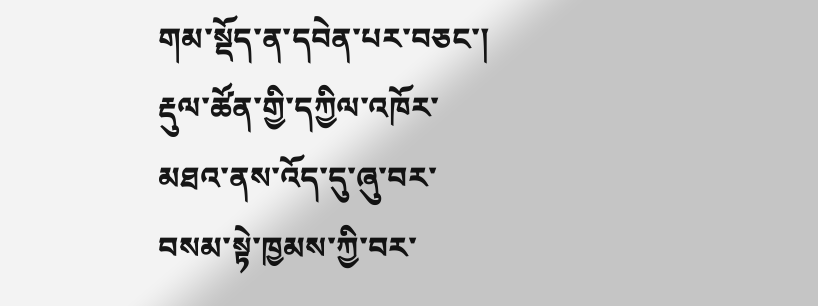གམ་སྡོད་ན་དབེན་པར་བཅང་། རྡུལ་ཚོན་གྱི་དཀྱིལ་འཁོར་མཐའ་ནས་འོད་དུ་ཞུ་བར་བསམ་སྟེ་ཁྱམས་ཀྱི་བར་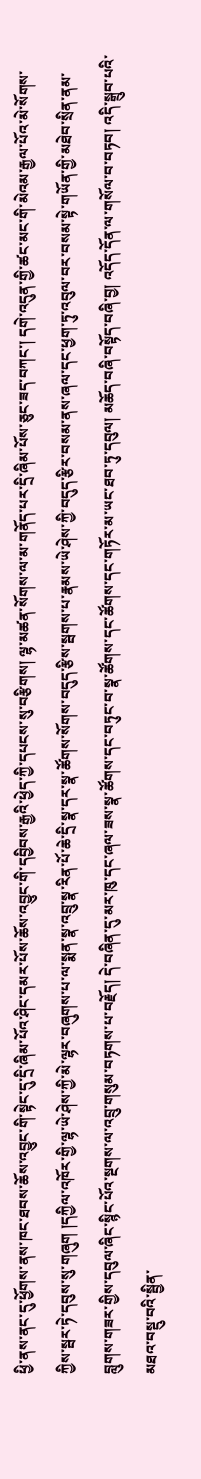ཕྱི་ནས་ནང་དུ་ཕྱོགས་ནས་ཁང་ཐབས་ཆོས་འབྱུང་གི་སྟེང་དུ་དྲི་ཞིམ་པོའ་ཤིང་དམར་པོས་ཆོས་འབྱུང་གི་དབྱིབས་རྒྱའི་ཕྱེད་ཀྱི་དཔངས་སུ་བརྩིགས། ལྷ་མཚན་སོགས་ལ་མ་གནོད་པར་དྲི་ཞིམ་པོས་ཅུང་ཟད་བཀང་། དགེ་འདུན་གྱི་ཚང་མང་གི་མེའམ་རྒྱལ་པོའ་མེ་སོགས་ཀྱིས་སྦར་ཏེ་དབུས་སུ་གཞུག །དཀྱིལ་འཁོར་གྱི་ལྷ་ཡེ་ཤེས་ཀྱི་མེ་ལྷར་བཞུགས་པ་ལ་སྨན་སྣ་འབྲུ་སྣ་རིན་པོ་ཆེ་དྲི་སྣ་དར་སྣ་ཚོགས་སོགས་བདུད་རྩིས་སྦགས་པ་རྣམས་ཡེ་ཤེས་ཀྱི་བདུད་རྩིར་བསམ་ནས་ཞལ་དང་ཕྱག་ཏུ་འབུལ་བར་བསམ་སྟེ་གཡོན་གྱི་མཐེབ་སྲིན་ནམ་བླུགས་གཟར་གྱིས་དབུལ་ཞིང་སྙིང་པོའ་སྔགས་ལ་འབྲུ་གསུམ་བཏགས་པ་བརྗོད། དེ་བཞིན་དུ་མར་ཁུ་དང་ཞལ་ཟས་སྣ་ཚོགས་དང་བཏུང་བ་སྣ་ཚོགས་དང་ཚོགས་དང་གཏོར་མ་ཡང་ཐབ་ཏུ་དབུལ། མཆོད་བཞི་བསྟོད་བཞི་བྱ། འདོད་དོན་ལ་གསོལ་བ་བཏབ། འདི་སྒྲུབ་པའི་མཐའ་བསྡུ་བའི་སྦྱིན་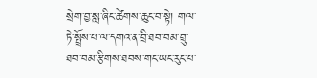སྲེག་བྱ་སླ་ཞིང་ཚེགས་ཆུང་བ་སྟེ། གལ་ཏེ་སྤྲོས་པ་ལ་དགའ་ན་བྲི་ཐབ་བམ་བྲུ་ཐབ་བམ་རྩིགས་ཐབས་གང་ཡང་རུང་པ་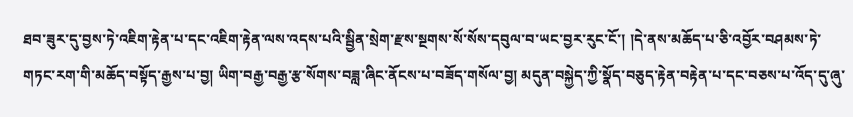ཐབ་ཟུར་དུ་བྱས་ཏེ་འཇིག་རྟེན་པ་དང་འཇིག་རྟེན་ལས་འདས་པའི་སྦྱིན་སྲེག་རྫས་སྔགས་སོ་སོས་དབུལ་བ་ཡང་བྱར་རུང་ངོ་། །དེ་ནས་མཆོད་པ་ཅི་འབྱོར་བཤམས་ཏེ་གཏང་རག་གི་མཆོད་བསྟོད་རྒྱས་པ་བྱ། ཡིག་བརྒྱ་བརྒྱ་རྩ་སོགས་བཟླ་ཞིང་ནོངས་པ་བཟོད་གསོལ་བྱ། མདུན་བསྐྱེད་ཀྱི་སྣོད་བཅུད་རྟེན་བརྟེན་པ་དང་བཅས་པ་འོད་དུ་ཞུ་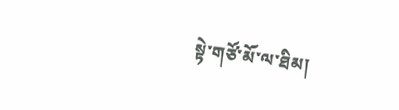སྟེ་གཙོ་མོ་ལ་ཐིམ།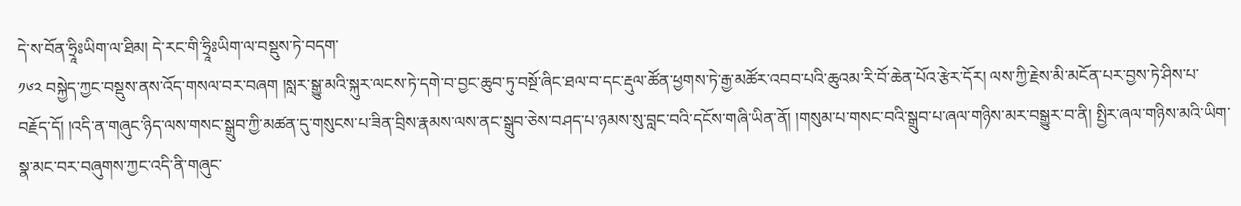དེ་ས་བོན་ཧྲཱིཿཡིག་ལ་ཐིམ། དེ་རང་གི་ཧྲཱིཿཡིག་ལ་བསྡུས་ཏེ་བདག་
༡༦༢ བསྐྱེད་ཀྱང་བསྡུས་ནས་འོད་གསལ་བར་བཞག །སླར་སྒྱུ་མའི་སྐུར་ལངས་ཏེ་དགེ་བ་བྱང་ཆུབ་ཏུ་བསྔོ་ཞིང་ཐལ་བ་དང་རྡུལ་ཚོན་ཕྱགས་ཏེ་རྒྱ་མཚོར་འབབ་པའི་ཆུའམ་རི་བོ་ཆེན་པོའ་རྩེར་དོར། ལས་ཀྱི་རྗེས་མི་མངོན་པར་བྱས་ཏེ་ཤིས་པ་བརྗོད་དོ། །འདི་ན་གཞུང་ཉིད་ལས་གསང་སྒྲུབ་ཀྱི་མཚན་དུ་གསུངས་པ་ཟིན་བྲིས་རྣམས་ལས་ནང་སྒྲུབ་ཅེས་བཤད་པ་ཉམས་སུ་བླང་བའི་དངོས་གཞི་ཡིན་ནོ། །གསུམ་པ་གསང་བའི་སྒྲུབ་པ་ཞལ་གཉིས་མར་བསྒྱུར་བ་ནི། སྤྱིར་ཞལ་གཉིས་མའི་ཡིག་སྣ་མང་བར་བཞུགས་ཀྱང་འདི་ནི་གཞུང་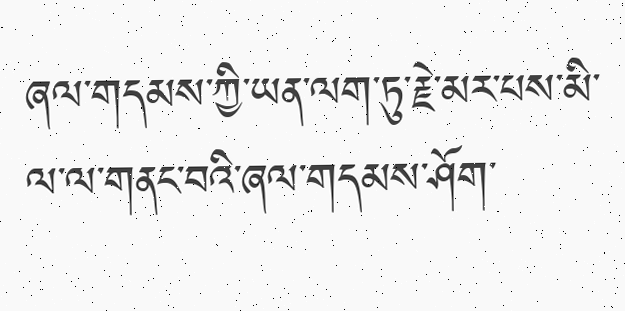ཞལ་གདམས་ཀྱི་ཡན་ལག་ཏུ་རྗེ་མར་པས་མི་ལ་ལ་གནང་བའི་ཞལ་གདམས་ཤོག་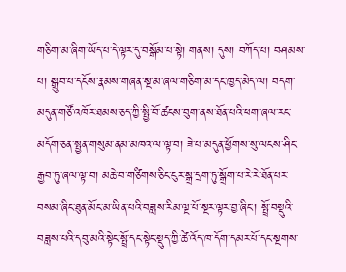གཅིག་མ་ཞིག་ཡོད་པ་དེ་ལྟར་དུ་བསྒོམ་པ་སྟེ། གནས། དུས། བཀོད་པ། བཤམས་པ། སྒྲུབ་པ་དངོས་རྣམས་གཞན་སྔ་མ་ཞལ་གཅིག་མ་དང་ཁྱད་མེད་ལ། བདག་མདུན་གཙོ་འཁོར་ཐམས་ཅད་ཀྱི་སྤྱི་བོ་ཚངས་བུག་ནས་ཐོན་པའི་ཕག་ཞལ་རང་མདོག་ཅན་སྤྱན་གསུམ་ནམ་མཁའ་ལ་ལྟ་བ། ཟེ་པ་མདུན་ཕྱོགས་སུ་ལངས་ཤིང་རྒྱབ་ཏུ་ཞལ་ལྟ་བ། མཆེ་བ་གཙིགས་ཅིང་ངུར་སྒྲ་དྲག་ཏུ་སྒྲོག་པ་རེ་རེ་ཐོན་པར་བསམ་ཞིང་ཐུན་མོང་མ་ཡིན་པའི་བཟླས་རིམ་ལྔ་པོ་སྔར་ལྟར་བྱ་ཞིང་། སྤྲོ་བསྡུའི་བཟླས་པའི་དབུ་མའི་སྟེང་སྤྲོ་དང་སྟེང་སྡུད་ཀྱི་ཚེ་འོད་ཁ་དོག་དམར་པོ་དང་སྔགས་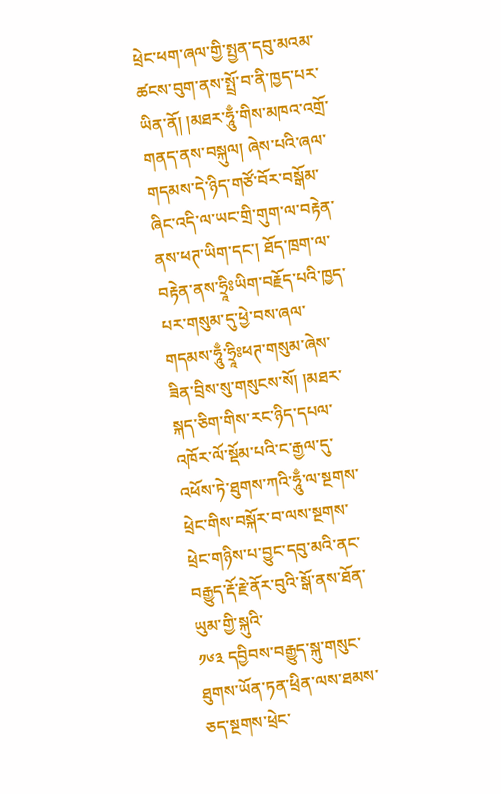ཕྲེང་ཕག་ཞལ་གྱི་སྤྱན་དབུ་མའམ་ཚངས་བུག་ནས་སྤྲོ་བ་ནི་ཁྱད་པར་ཡིན་ནོ། །མཐར་ཧཱུྃ་གིས་མཁའ་འགྲོ་གནད་ནས་བསྐུལ། ཞེས་པའི་ཞལ་གདམས་དེ་ཉིད་གཙོ་བོར་བསྒོམ་ཞིང་འདི་ལ་ཡང་གྲི་གུག་ལ་བརྟེན་ནས་ཕཊ་ཡིག་དང་། ཐོད་ཁྲག་ལ་བརྟེན་ནས་ཧྲཱིཿཡིག་བརྗོད་པའི་ཁྱད་པར་གསུམ་དུ་ཕྱེ་བས་ཞལ་གདམས་ཧཱུྃ་ཧྲཱིཿཕཊ་གསུམ་ཞེས་ཟིན་བྲིས་སུ་གསུངས་སོ། །མཐར་སྐད་ཅིག་གིས་རང་ཉིད་དཔལ་འཁོར་ལོ་སྡོམ་པའི་ང་རྒྱལ་དུ་འཕོས་ཏེ་ཐུགས་ཀའི་ཧཱུྃ་ལ་སྔགས་ཕྲེང་གིས་བསྐོར་བ་ལས་སྔགས་ཕྲེང་གཉིས་པ་བྱུང་དབུ་མའི་ནང་བརྒྱུད་རྡོ་རྗེ་ནོར་བུའི་སྒོ་ནས་ཐོན་ཡུམ་གྱི་སྐུའི་
༡༦༣ དབྱིབས་བརྒྱུད་སྐུ་གསུང་ཐུགས་ཡོན་ཏན་ཕྲིན་ལས་ཐམས་ཅད་སྔགས་ཕྲེང་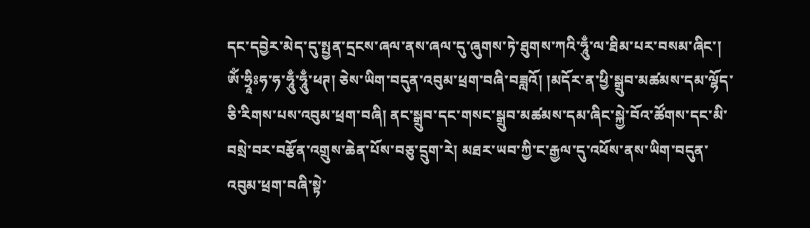དང་དབྱེར་མེད་དུ་སྤྱན་དྲངས་ཞལ་ནས་ཞལ་དུ་ཞུགས་ཏེ་ཐུགས་ཀའི་ཧཱུྃ་ལ་ཐིམ་པར་བསམ་ཞིང་། ༀ་ཧྲཱིཿཧ་ཧ་ཧཱུྃ་ཧཱུྃ་ཕཊ། ཅེས་ཡིག་བདུན་འབུམ་ཕྲག་བཞི་བཟླའོ། །མདོར་ན་ཕྱི་སྒྲུབ་མཚམས་དམ་ལྷོད་ཅི་རིགས་པས་འབུམ་ཕྲག་བཞི། ནང་སྒྲུབ་དང་གསང་སྒྲུབ་མཚམས་དམ་ཞིང་སྐྱེ་བོའ་ཚོགས་དང་མི་བསྲེ་བར་བརྩོན་འགྲུས་ཆེན་པོས་བཅུ་དྲུག་རེ། མཐར་ཡབ་ཀྱི་ང་རྒྱལ་དུ་འཕོས་ནས་ཡིག་བདུན་འབུམ་ཕྲག་བཞི་སྟེ་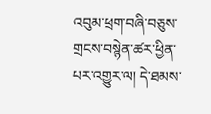འབུམ་ཕྲག་བཞི་བཅུས་གྲངས་བསྙེན་ཚར་ཕྱིན་པར་འགྱུར་ལ། དེ་ཐམས་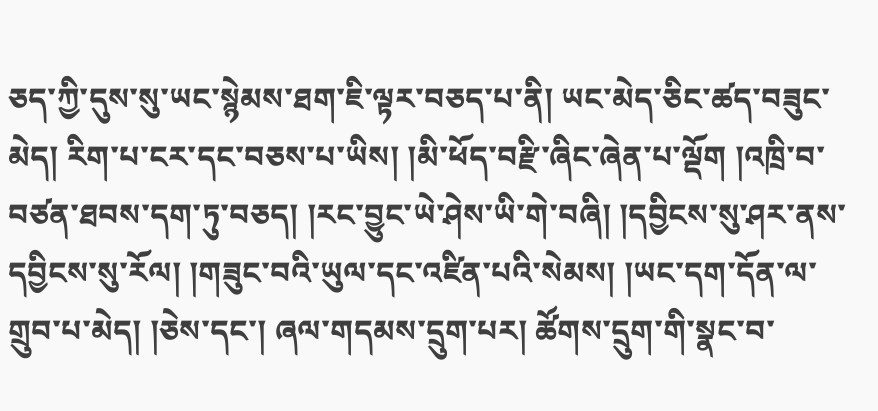ཅད་ཀྱི་དུས་སུ་ཡང་སྙེམས་ཐག་ཇི་ལྟར་བཅད་པ་ནི། ཡང་མེད་ཅིང་ཚད་བཟུང་མེད། རིག་པ་ངར་དང་བཅས་པ་ཡིས། །མི་ཕོད་བརྫི་ཞིང་ཞེན་པ་ལྡོག །འཁྲི་བ་བཙན་ཐབས་དག་ཏུ་བཅད། །རང་བྱུང་ཡེ་ཤེས་ཡི་གེ་བཞི། །དབྱིངས་སུ་ཤར་ནས་དབྱིངས་སུ་རོལ། །གཟུང་བའི་ཡུལ་དང་འཛིན་པའི་སེམས། །ཡང་དག་དོན་ལ་གྲུབ་པ་མེད། །ཅེས་དང་། ཞལ་གདམས་དྲུག་པར། ཚོགས་དྲུག་གི་སྣང་བ་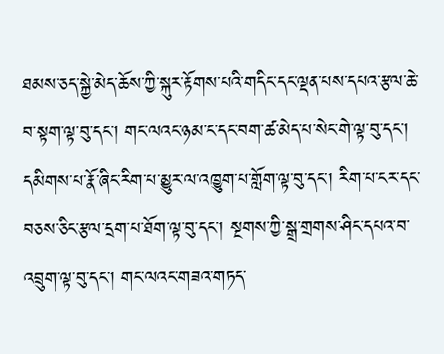ཐམས་ཅད་སྐྱེ་མེད་ཆོས་ཀྱི་སྐུར་རྟོགས་པའི་གདིང་དང་ལྡན་པས་དཔའ་རྩལ་ཆེ་བ་སྟག་ལྟ་བུ་དང་། གང་ལའང་ཉམ་ང་དང་བག་ཚ་མེད་པ་སེང་གེ་ལྟ་བུ་དང་། དམིགས་པ་རྣོ་ཞིང་རིག་པ་མྱུར་ལ་འཁྱུག་པ་གློག་ལྟ་བུ་དང་། རིག་པ་ངར་དང་བཅས་ཅིང་རྩལ་དྲག་པ་ཐོག་ལྟ་བུ་དང་། སྔགས་ཀྱི་སྒྲ་གྲགས་ཤིང་དཔའ་བ་འབྲུག་ལྟ་བུ་དང་། གང་ལའང་གཟའ་གཏད་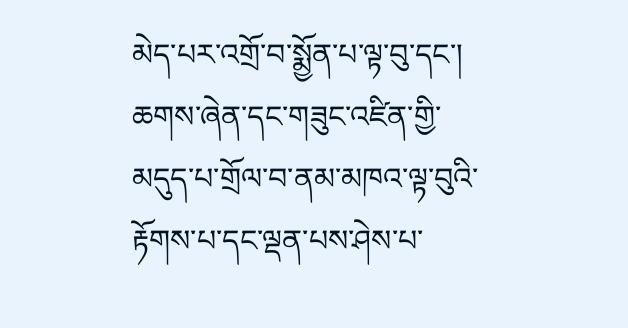མེད་པར་འགྲོ་བ་སྨྱོན་པ་ལྟ་བུ་དང་། ཆགས་ཞེན་དང་གཟུང་འཛིན་གྱི་མདུད་པ་གྲོལ་བ་ནམ་མཁའ་ལྟ་བུའི་རྟོགས་པ་དང་ལྡན་པས་ཤེས་པ་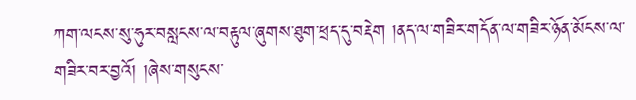ཀག་ལངས་སུ་ཧུར་བསླངས་ལ་བརྟུལ་ཞུགས་ཐུག་ཕྲད་དུ་བརྡེག །ནད་ལ་གཟིར་གདོན་ལ་གཟིར་ཉོན་མོངས་ལ་གཟིར་བར་བྱའོ། །ཞེས་གསུངས་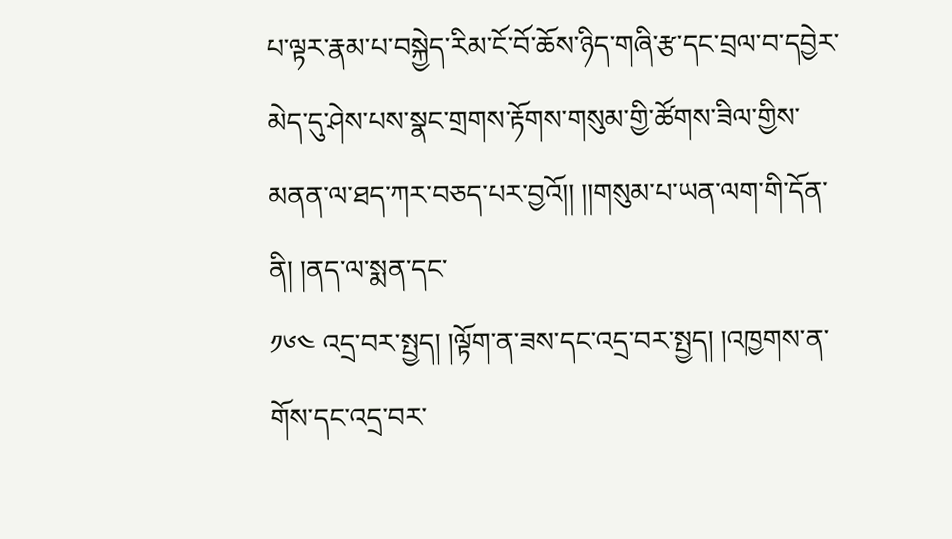པ་ལྟར་རྣམ་པ་བསྐྱེད་རིམ་ངོ་བོ་ཆོས་ཉིད་གཞི་རྩ་དང་བྲལ་བ་དབྱེར་མེད་དུ་ཤེས་པས་སྣང་གྲགས་རྟོགས་གསུམ་གྱི་ཚོགས་ཟིལ་གྱིས་མནན་ལ་ཐད་ཀར་བཅད་པར་བྱའོ།། །།གསུམ་པ་ཡན་ལག་གི་དོན་ནི། །ནད་ལ་སྨན་དང་
༡༦༤ འདྲ་བར་སྤྱད། །ལྟོག་ན་ཟས་དང་འདྲ་བར་སྤྱད། །འཁྱགས་ན་གོས་དང་འདྲ་བར་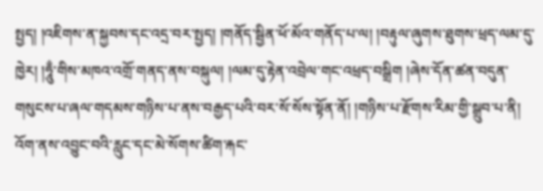སྤྱད། །འཇིགས་ན་སྐྱབས་དང་འདྲ་བར་སྤྱད། །གནོད་སྦྱིན་ཕོ་མོའ་གནོད་པ་ལ། །བརྟུལ་ཞུགས་ཐུགས་ཕྲད་ལམ་དུ་ཁྱེར། །ཧཱུྃ་གིས་མཁའ་འགྲོ་གནད་ནས་བསྐུལ། །ལམ་དུ་རྟེན་འབྲེལ་གང་འཕྲད་བསྒྲིག །ཞེས་དོན་ཚན་བདུན་གསུངས་པ་ཞལ་གདམས་གཉིས་པ་ནས་བརྒྱད་པའི་བར་སོ་སོས་སྟོན་ནོ། །གཉིས་པ་རྫོགས་རིམ་གྱི་སྒྲུབ་པ་ནི། འོག་ནས་འབྱུང་བའི་རླུང་དང་མེ་སོགས་ཚིག་རྐང་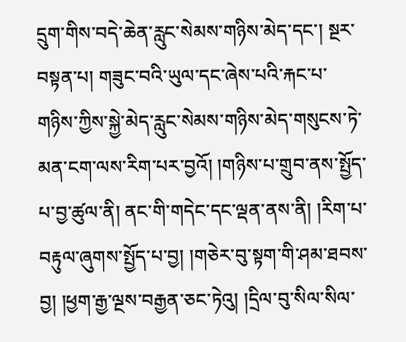དྲུག་གིས་བདེ་ཆེན་རླུང་སེམས་གཉིས་མེད་དང་། སྔར་བསྟན་པ། གཟུང་བའི་ཡུལ་དང་ཞེས་པའི་རྐང་པ་གཉིས་ཀྱིས་སྐྱེ་མེད་རླུང་སེམས་གཉིས་མེད་གསུངས་ཏེ་མན་ངག་ལས་རིག་པར་བྱའོ། །གཉིས་པ་གྲུབ་ནས་སྤྱོད་པ་བྱ་ཚུལ་ནི། ནང་གི་གདེང་དང་ལྡན་ནས་ནི། །རིག་པ་བརྟུལ་ཞུགས་སྤྱོད་པ་བྱ། །གཅེར་བུ་སྟག་གི་ཤམ་ཐབས་བྱ། །ཕྱག་རྒྱ་ལྔས་བརྒྱན་ཅང་ཏེའུ། །དྲིལ་བུ་སིལ་སིལ་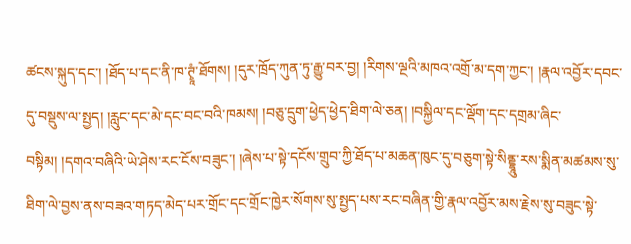ཚངས་སྐུད་དང་། །ཐོད་པ་དང་ནི་ཁ་ཊྭཱཾ་ཐོགས། །དུར་ཁྲོད་ཀུན་ཏུ་རྒྱུ་བར་བྱ། །རིགས་ལྔའི་མཁའ་འགྲོ་མ་དག་ཀྱང་། །རྣལ་འབྱོར་དབང་དུ་བསྡུས་ལ་སྤྱད། །རླུང་དང་མེ་དང་བང་བའི་ཁམས། །བཅུ་དྲུག་ཕྱེད་ཕྱེད་ཐིག་ལེ་ཅན། །བསྐྱིལ་དང་ལྡོག་དང་དགྲམ་ཞིང་བསྟིམ། །དགའ་བཞིའི་ཡེ་ཤེས་རང་ངོས་བཟུང་། །ཞེས་པ་སྟེ་དངོས་གྲུབ་ཀྱི་ཐོད་པ་མཆན་ཁུང་དུ་བཅུག་སྟེ་སིནྡྷཱུ་རས་སྨིན་མཚམས་སུ་ཐིག་ལེ་བྱས་ནས་བཟའ་གཏད་མེད་པར་གྲོང་དང་གྲོང་ཁྱེར་སོགས་སུ་སྤྱད་པས་རང་བཞིན་གྱི་རྣལ་འབྱོར་མས་རྗེས་སུ་བཟུང་སྟེ་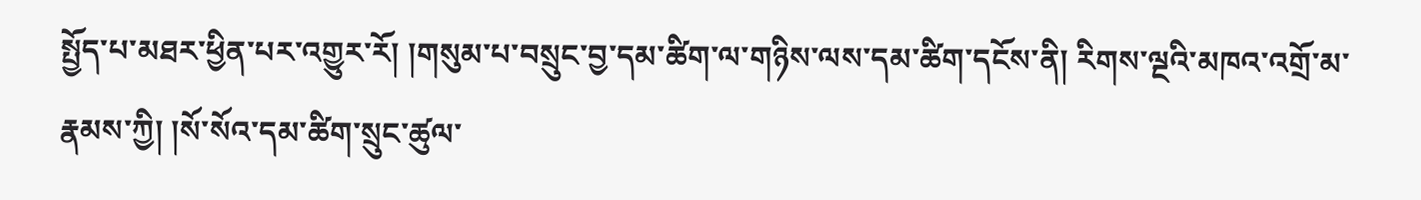སྤྱོད་པ་མཐར་ཕྱིན་པར་འགྱུར་རོ། །གསུམ་པ་བསྲུང་བྱ་དམ་ཚིག་ལ་གཉིས་ལས་དམ་ཚིག་དངོས་ནི། རིགས་ལྔའི་མཁའ་འགྲོ་མ་རྣམས་ཀྱི། །སོ་སོའ་དམ་ཚིག་སྲུང་ཚུལ་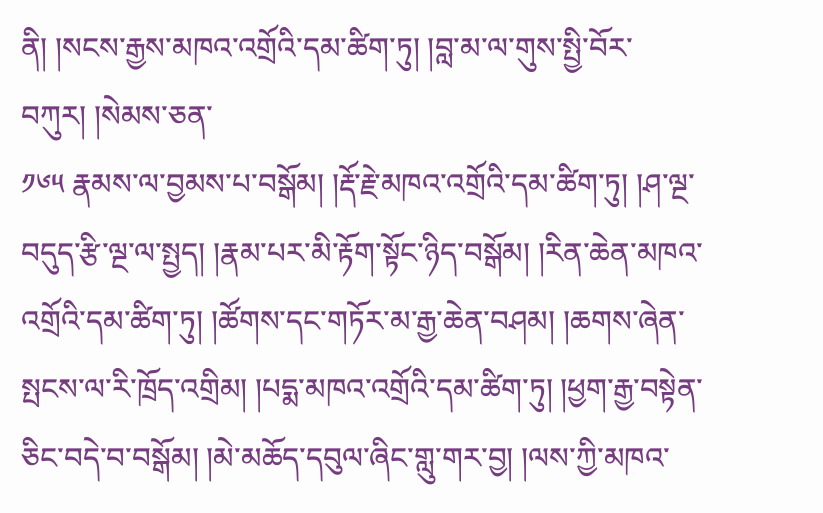ནི། །སངས་རྒྱས་མཁའ་འགྲོའི་དམ་ཚིག་ཏུ། །བླ་མ་ལ་གུས་སྤྱི་བོར་བཀུར། །སེམས་ཅན་
༡༦༥ རྣམས་ལ་བྱམས་པ་བསྒོམ། །རྡོ་རྗེ་མཁའ་འགྲོའི་དམ་ཚིག་ཏུ། །ཤ་ལྔ་བདུད་རྩི་ལྔ་ལ་སྤྱད། །རྣམ་པར་མི་རྟོག་སྟོང་ཉིད་བསྒོམ། །རིན་ཆེན་མཁའ་འགྲོའི་དམ་ཚིག་ཏུ། །ཚོགས་དང་གཏོར་མ་རྒྱ་ཆེན་བཤམ། །ཆགས་ཞེན་སྤངས་ལ་རི་ཁྲོད་འགྲིམ། །པདྨ་མཁའ་འགྲོའི་དམ་ཚིག་ཏུ། །ཕྱག་རྒྱ་བསྟེན་ཅིང་བདེ་བ་བསྒོམ། །མེ་མཆོད་དབུལ་ཞིང་གླུ་གར་བྱ། །ལས་ཀྱི་མཁའ་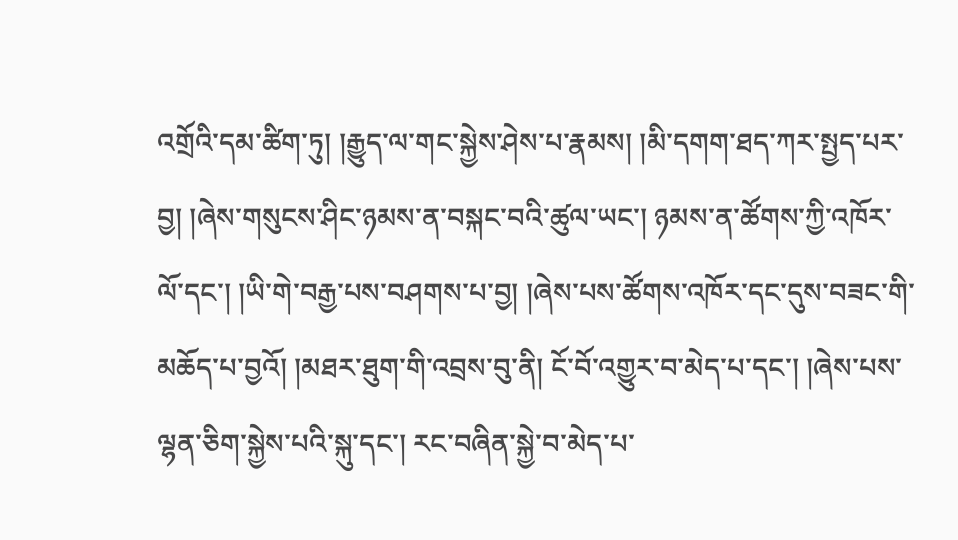འགྲོའི་དམ་ཚིག་ཏུ། །རྒྱུད་ལ་གང་སྐྱེས་ཤེས་པ་རྣམས། །མི་དགག་ཐད་ཀར་སྤྱད་པར་བྱ། །ཞེས་གསུངས་ཤིང་ཉམས་ན་བསྐང་བའི་ཚུལ་ཡང་། ཉམས་ན་ཚོགས་ཀྱི་འཁོར་ལོ་དང་། །ཡི་གེ་བརྒྱ་པས་བཤགས་པ་བྱ། །ཞེས་པས་ཚོགས་འཁོར་དང་དུས་བཟང་གི་མཆོད་པ་བྱའོ། །མཐར་ཐུག་གི་འབྲས་བུ་ནི། ངོ་བོ་འགྱུར་བ་མེད་པ་དང་། །ཞེས་པས་ལྷན་ཅིག་སྐྱེས་པའི་སྐུ་དང་། རང་བཞིན་སྐྱེ་བ་མེད་པ་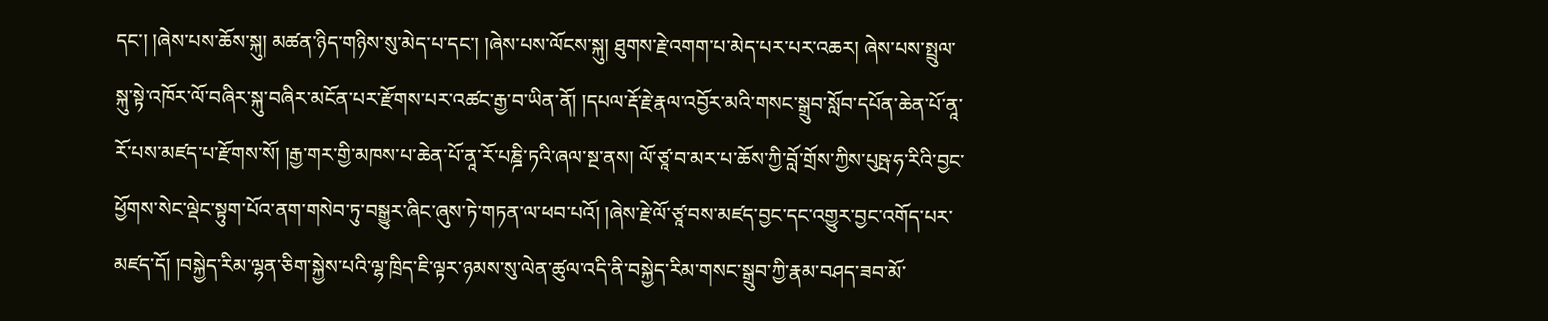དང་། །ཞེས་པས་ཆོས་སྐུ། མཚན་ཉིད་གཉིས་སུ་མེད་པ་དང་། །ཞེས་པས་ལོངས་སྐུ། ཐུགས་རྗེ་འགག་པ་མེད་པར་པར་འཆར། ཞེས་པས་སྤྲུལ་སྐུ་སྟེ་འཁོར་ལོ་བཞིར་སྐུ་བཞིར་མངོན་པར་རྫོགས་པར་འཚང་རྒྱ་བ་ཡིན་ནོ། །དཔལ་རྡོ་རྗེ་རྣལ་འབྱོར་མའི་གསང་སྒྲུབ་སློབ་དཔོན་ཆེན་པོ་ནཱ་རོ་པས་མཛད་པ་རྫོགས་སོ། །རྒྱ་གར་གྱི་མཁས་པ་ཆེན་པོ་ནཱ་རོ་པཎྜི་ཏའི་ཞལ་སྔ་ནས། ལོ་ཙཱ་བ་མར་པ་ཆོས་ཀྱི་བློ་གྲོས་ཀྱིས་པུཥྤ་ཧ་རིའི་བྱང་ཕྱོགས་སེང་ལྡེང་སྟུག་པོའ་ནག་གསེབ་ཏུ་བསྒྱུར་ཞིང་ཞུས་ཏེ་གཏན་ལ་ཕབ་པའོ། །ཞེས་རྗེ་ལོ་ཙཱ་བས་མཛད་བྱང་དང་འགྱུར་བྱང་འགོད་པར་མཛད་དོ། །བསྐྱེད་རིམ་ལྷན་ཅིག་སྐྱེས་པའི་ལྷ་ཁྲིད་ཇི་ལྟར་ཉམས་སུ་ལེན་ཚུལ་འདི་ནི་བསྐྱེད་རིམ་གསང་སྒྲུབ་ཀྱི་རྣམ་བཤད་ཟབ་མོ་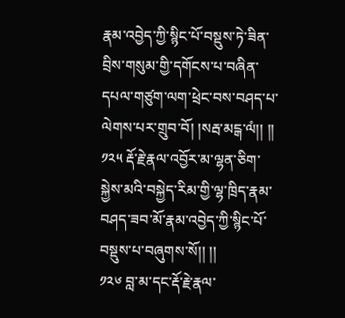རྣམ་འབྱེད་ཀྱི་སྙིང་པོ་བསྡུས་ཏེ་ཟིན་བྲིས་གསུམ་གྱི་དགོངས་པ་བཞིན་དཔལ་གཙུག་ལག་ཕྲེང་བས་བཤད་པ་ལེགས་པར་གྲུབ་བོ། །སརྦ་མངྒ་ལཾ།། །།
༡༢༥ རྡོ་རྗེ་རྣལ་འབྱོར་མ་ལྷན་ཅིག་སྐྱེས་མའི་བསྐྱེད་རིམ་གྱི་ལྷ་ཁྲིད་རྣམ་བཤད་ཟབ་མོ་རྣམ་འབྱེད་ཀྱི་སྙིང་པོ་བསྡུས་པ་བཞུགས་སོ།། །།
༡༢༦ བླ་མ་དང་རྡོ་རྗེ་རྣལ་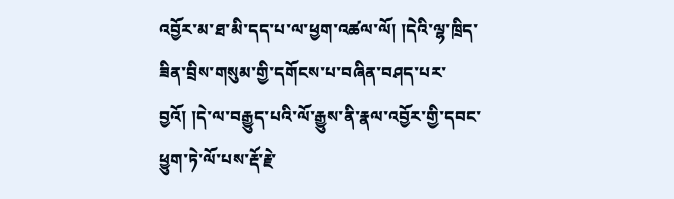འབྱོར་མ་ཐ་མི་དད་པ་ལ་ཕྱག་འཚལ་ལོ། །དེའི་ལྷ་ཁྲིད་ཟིན་བྲིས་གསུམ་གྱི་དགོངས་པ་བཞིན་བཤད་པར་བྱའོ། །དེ་ལ་བརྒྱུད་པའི་ལོ་རྒྱུས་ནི་རྣལ་འབྱོར་གྱི་དབང་ཕྱུག་ཏེ་ལོ་པས་རྡོ་རྗེ་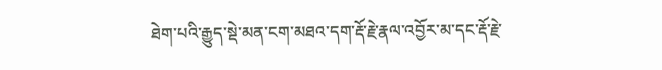ཐེག་པའི་རྒྱུད་སྡེ་མན་ངག་མཐའ་དག་རྡོ་རྗེ་རྣལ་འབྱོར་མ་དང་རྡོ་རྗེ་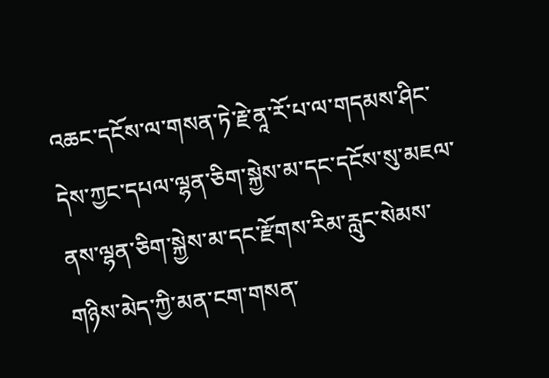འཆང་དངོས་ལ་གསན་ཏེ་རྗེ་ནཱ་རོ་པ་ལ་གདམས་ཤིང་དེས་ཀྱང་དཔལ་ལྷན་ཅིག་སྐྱེས་མ་དང་དངོས་སུ་མཇལ་ནས་ལྷན་ཅིག་སྐྱེས་མ་དང་རྫོགས་རིམ་རླུང་སེམས་གཉིས་མེད་ཀྱི་མན་ངག་གསན་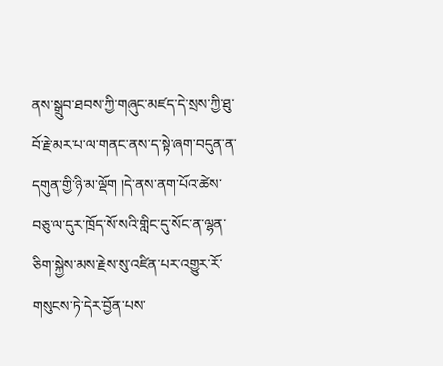ནས་སྒྲུབ་ཐབས་ཀྱི་གཞུང་མཛད་དེ་སྲས་ཀྱི་ཐུ་བོ་རྗེ་མར་པ་ལ་གནང་ནས་ད་སྟེ་ཞག་བདུན་ན་དགུན་གྱི་ཉི་མ་ལྡོག །དེ་ནས་ནག་པོའ་ཚེས་བཅུ་ལ་དུར་ཁྲོད་སོ་སའི་གླིང་དུ་སོང་ན་ལྷན་ཅིག་སྐྱེས་མས་རྗེས་སུ་འཛིན་པར་འགྱུར་རོ་གསུངས་ཏེ་དེར་བྱོན་པས་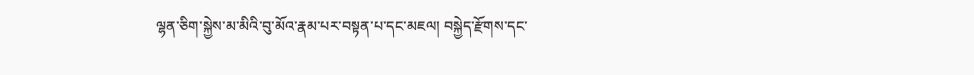ལྷན་ཅིག་སྐྱེས་མ་མིའི་བུ་མོའ་རྣམ་པར་བསྟན་པ་དང་མཇལ། བསྐྱེད་རྫོགས་དང་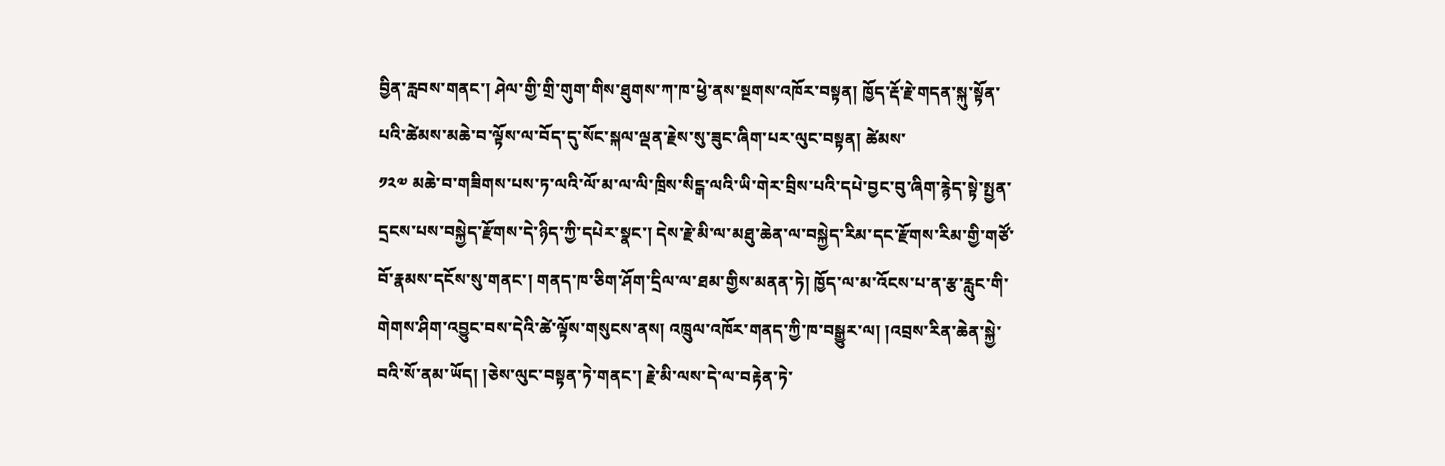བྱིན་རླབས་གནང་། ཤེལ་གྱི་གྲི་གུག་གིས་ཐུགས་ཀ་ཁ་ཕྱེ་ནས་སྔགས་འཁོར་བསྟན། ཁྱོད་རྡོ་རྗེ་གདན་སྐུ་སྟོན་པའི་ཚེམས་མཆེ་བ་ལྟོས་ལ་བོད་དུ་སོང་སྐལ་ལྡན་རྗེས་སུ་ཟུང་ཞིག་པར་ལུང་བསྟན། ཚེམས་
༡༢༧ མཆེ་བ་གཟིགས་པས་ཏ་ལའི་ལོ་མ་ལ་ལི་ཁྲིས་སིངྒ་ལའི་ཡི་གེར་བྲིས་པའི་དཔེ་བྱང་བུ་ཞིག་རྙེད་སྟེ་སྤྱན་དྲངས་པས་བསྐྱེད་རྫོགས་དེ་ཉིད་ཀྱི་དཔེར་སྣང་། དེས་རྗེ་མི་ལ་མཐུ་ཆེན་ལ་བསྐྱེད་རིམ་དང་རྫོགས་རིམ་གྱི་གཙོ་བོ་རྣམས་དངོས་སུ་གནང་། གནད་ཁ་ཅིག་ཤོག་དྲིལ་ལ་ཐམ་གྱིས་མནན་ཏེ། ཁྱོད་ལ་མ་འོངས་པ་ན་རྩ་རླུང་གི་གེགས་ཤིག་འབྱུང་བས་དེའི་ཚེ་ལྟོས་གསུངས་ནས། འཁྲུལ་འཁོར་གནད་ཀྱི་ཁ་བསྒྱུར་ལ། །འབྲས་རིན་ཆེན་སྐྱེ་བའི་སོ་ནམ་ཡོད། །ཅེས་ལུང་བསྟན་ཏེ་གནང་། རྗེ་མི་ལས་དེ་ལ་བརྟེན་ཏེ་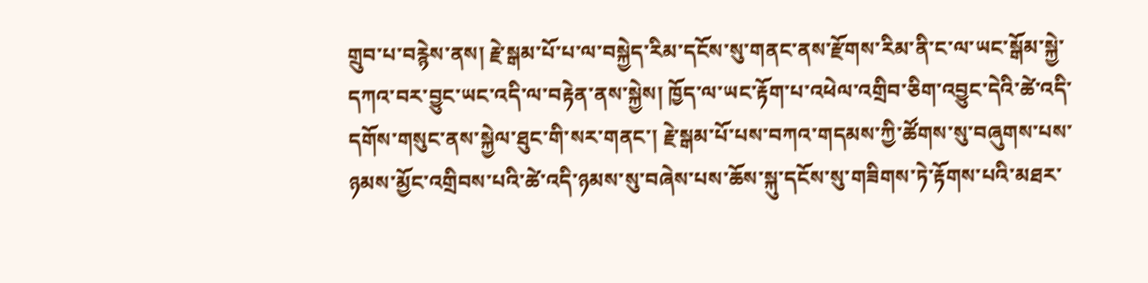གྲུབ་པ་བརྙེས་ནས། རྗེ་སྒམ་པོ་པ་ལ་བསྐྱེད་རིམ་དངོས་སུ་གནང་ནས་རྫོགས་རིམ་ནི་ང་ལ་ཡང་སྒོམ་སྐྱེ་དཀའ་བར་བྱུང་ཡང་འདི་ལ་བརྟེན་ནས་སྐྱེས། ཁྱོད་ལ་ཡང་རྟོག་པ་འཕེལ་འགྲིབ་ཅིག་འབྱུང་དེའི་ཚེ་འདི་དགོས་གསུང་ནས་སྐྱེལ་ཐུང་གི་སར་གནང་། རྗེ་སྒམ་པོ་པས་བཀའ་གདམས་ཀྱི་ཚོགས་སུ་བཞུགས་པས་ཉམས་མྱོང་འགྲིབས་པའི་ཚེ་འདི་ཉམས་སུ་བཞེས་པས་ཆོས་སྐུ་དངོས་སུ་གཟིགས་ཏེ་རྟོགས་པའི་མཐར་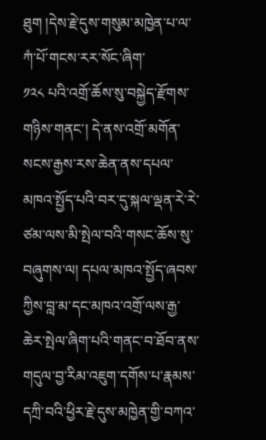ཐུག །དེས་རྗེ་དུས་གསུམ་མཁྱེན་པ་ལ་ཀཾ་པོ་གངས་རར་སོང་ཞིག་
༡༢༨ པའི་འགྲོ་ཆོས་སུ་བསྐྱེད་རྫོགས་གཉིས་གནང་། དེ་ནས་འགྲོ་མགོན་སངས་རྒྱས་རས་ཆེན་ནས་དཔལ་མཁའ་སྤྱོད་པའི་བར་དུ་སྐལ་ལྡན་རེ་རེ་ཙམ་ལས་མི་སྤེལ་བའི་གསང་ཆོས་སུ་བཞུགས་ལ། དཔལ་མཁའ་སྤྱོད་ཞབས་ཀྱིས་བླ་མ་དང་མཁའ་འགྲོ་ལས་རྒྱ་ཆེར་སྤེལ་ཞིག་པའི་གནང་བ་ཐོབ་ནས་གདུལ་བྱ་རིམ་འཇུག་དགོས་པ་རྣམས་དཀྲི་བའི་ཕྱིར་རྗེ་དུས་མཁྱེན་གྱི་བཀའ་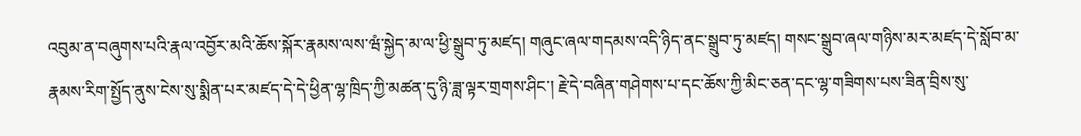འབུམ་ན་བཞུགས་པའི་རྣལ་འབྱོར་མའི་ཆོས་སྐོར་རྣམས་ལས་ཝཾ་སྐྱེད་མ་ལ་ཕྱི་སྒྲུབ་ཏུ་མཛད། གཞུང་ཞལ་གདམས་འདི་ཉིད་ནང་སྒྲུབ་ཏུ་མཛད། གསང་སྒྲུབ་ཞལ་གཉིས་མར་མཛད་དེ་སློབ་མ་རྣམས་རིག་སྤྱོད་ནུས་ངེས་སུ་སྨིན་པར་མཛད་དེ་དེ་ཕྱིན་ལྷ་ཁྲིད་ཀྱི་མཚན་དུ་ཉི་ཟླ་ལྟར་གྲགས་ཤིང་། རྗེ་དེ་བཞིན་གཤེགས་པ་དང་ཆོས་ཀྱི་མིང་ཅན་དང་ལྷ་གཟིགས་པས་ཟིན་བྲིས་སུ་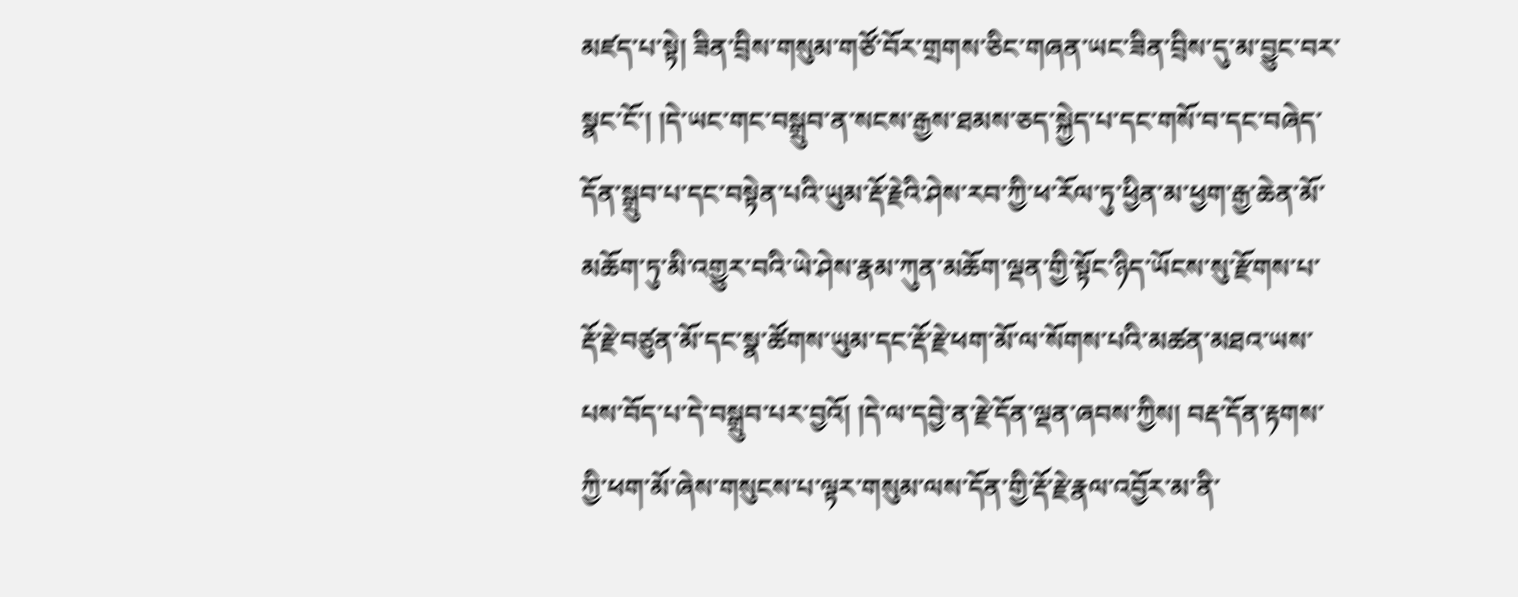མཛད་པ་སྟེ། ཟིན་བྲིས་གསུམ་གཙོ་བོར་གྲགས་ཅིང་གཞན་ཡང་ཟིན་བྲིས་དུ་མ་བྱུང་བར་སྣང་ངོ་། །དེ་ཡང་གང་བསྒྲུབ་ན་སངས་རྒྱས་ཐམས་ཅད་སྐྱེད་པ་དང་གསོ་བ་དང་བཞེད་དོན་སྒྲུབ་པ་དང་བསྟེན་པའི་ཡུམ་རྡོ་རྗེའི་ཤེས་རབ་ཀྱི་ཕ་རོལ་ཏུ་ཕྱིན་མ་ཕྱག་རྒྱ་ཆེན་མོ་མཆོག་ཏུ་མི་འགྱུར་བའི་ཡེ་ཤེས་རྣམ་ཀུན་མཆོག་ལྡན་གྱི་སྟོང་ཉིད་ཡོངས་སུ་རྫོགས་པ་རྡོ་རྗེ་བཙུན་མོ་དང་སྣ་ཚོགས་ཡུམ་དང་རྡོ་རྗེ་ཕག་མོ་ལ་སོགས་པའི་མཚན་མཐའ་ཡས་པས་བོད་པ་དེ་བསྒྲུབ་པར་བྱའོ། །དེ་ལ་དབྱེ་ན་རྗེ་དོན་ལྡན་ཞབས་ཀྱིས། བརྡ་དོན་རྟགས་ཀྱི་ཕག་མོ་ཞེས་གསུངས་པ་ལྟར་གསུམ་ལས་དོན་གྱི་རྡོ་རྗེ་རྣལ་འབྱོར་མ་ནི་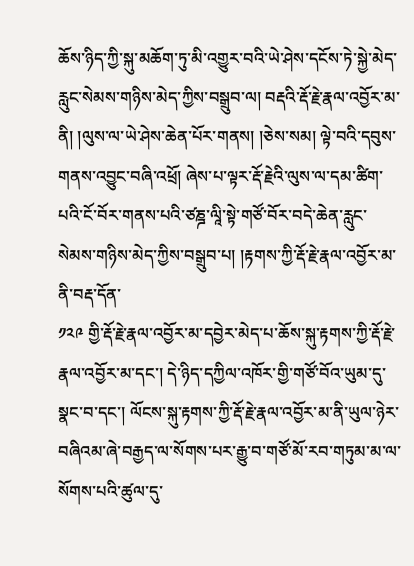ཆོས་ཉིད་ཀྱི་སྐུ་མཆོག་ཏུ་མི་འགྱུར་བའི་ཡེ་ཤེས་དངོས་ཏེ་སྐྱེ་མེད་རླུང་སེམས་གཉིས་མེད་ཀྱིས་བསྒྲུབ་ལ། བརྡའི་རྡོ་རྗེ་རྣལ་འབྱོར་མ་ནི། །ལུས་ལ་ཡེ་ཤེས་ཆེན་པོར་གནས། །ཅེས་སམ། ལྟེ་བའི་དབུས་གནས་འབྱུང་བཞི་འཕྲོ། ཞེས་པ་ལྟར་རྡོ་རྗེའི་ལུས་ལ་དམ་ཚིག་པའི་ངོ་བོར་གནས་པའི་ཙཎྜ་ལཱི་སྟེ་གཙོ་བོར་བདེ་ཆེན་རླུང་སེམས་གཉིས་མེད་ཀྱིས་བསྒྲུབ་པ། །རྟགས་ཀྱི་རྡོ་རྗེ་རྣལ་འབྱོར་མ་ནི་བརྡ་དོན་
༡༢༩ གྱི་རྡོ་རྗེ་རྣལ་འབྱོར་མ་དབྱེར་མེད་པ་ཆོས་སྐུ་རྟགས་ཀྱི་རྡོ་རྗེ་རྣལ་འབྱོར་མ་དང་། དེ་ཉིད་དཀྱིལ་འཁོར་གྱི་གཙོ་བོའ་ཡུམ་དུ་སྣང་བ་དང་། ལོངས་སྐུ་རྟགས་ཀྱི་རྡོ་རྗེ་རྣལ་འབྱོར་མ་ནི་ཡུལ་ཉེར་བཞིའམ་ཞེ་བརྒྱད་ལ་སོགས་པར་རྒྱུ་བ་གཙོ་མོ་རབ་གཏུམ་མ་ལ་སོགས་པའི་ཚུལ་དུ་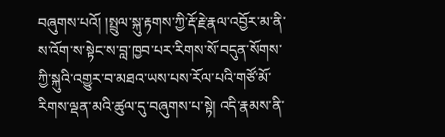བཞུགས་པའོ། །སྤྲུལ་སྐུ་རྟགས་ཀྱི་རྡོ་རྗེ་རྣལ་འབྱོར་མ་ནི་ས་འོག་ས་སྟེང་ས་བླ་ཁྱབ་པར་རིགས་སོ་བདུན་སོགས་ཀྱི་སྐུའི་འགྱུར་བ་མཐའ་ཡས་པས་རོལ་པའི་གཙོ་མོ་རིགས་ལྡན་མའི་ཚུལ་དུ་བཞུགས་པ་སྟེ། འདི་རྣམས་ནི་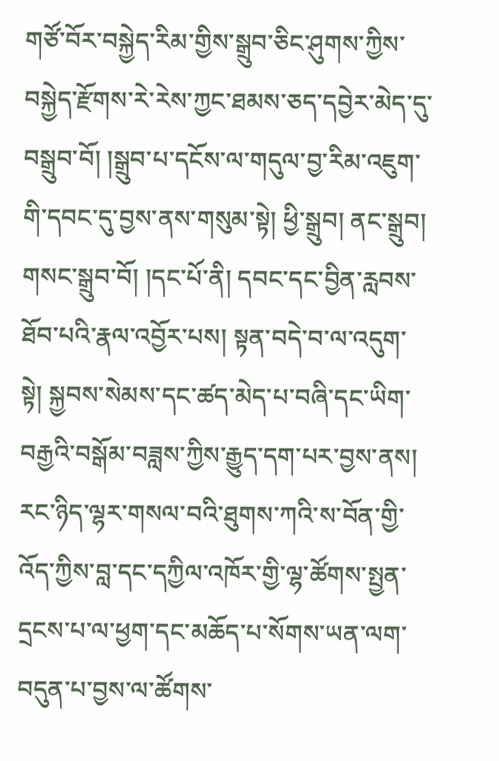གཙོ་བོར་བསྐྱེད་རིམ་གྱིས་སྒྲུབ་ཅིང་ཤུགས་ཀྱིས་བསྐྱེད་རྫོགས་རེ་རེས་ཀྱང་ཐམས་ཅད་དབྱེར་མེད་དུ་བསྒྲུབ་བོ། །སྒྲུབ་པ་དངོས་ལ་གདུལ་བྱ་རིམ་འཇུག་གི་དབང་དུ་བྱས་ནས་གསུམ་སྟེ། ཕྱི་སྒྲུབ། ནང་སྒྲུབ། གསང་སྒྲུབ་བོ། །དང་པོ་ནི། དབང་དང་བྱིན་རླབས་ཐོབ་པའི་རྣལ་འབྱོར་པས། སྟན་བདེ་བ་ལ་འདུག་སྟེ། སྐྱབས་སེམས་དང་ཚད་མེད་པ་བཞི་དང་ཡིག་བརྒྱའི་བསྒོམ་བཟླས་ཀྱིས་རྒྱུད་དག་པར་བྱས་ནས། རང་ཉིད་ལྷར་གསལ་བའི་ཐུགས་ཀའི་ས་བོན་གྱི་འོད་ཀྱིས་བླ་དང་དཀྱིལ་འཁོར་གྱི་ལྷ་ཚོགས་སྤྱན་དྲངས་པ་ལ་ཕྱག་དང་མཆོད་པ་སོགས་ཡན་ལག་བདུན་པ་བྱས་ལ་ཚོགས་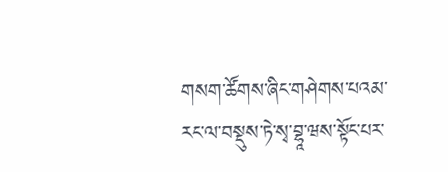གསག་ཚོགས་ཞིང་གཤེགས་པའམ་རང་ལ་བསྡུས་ཏེ་སྭ་བྷཱ་ཝས་སྟོང་པར་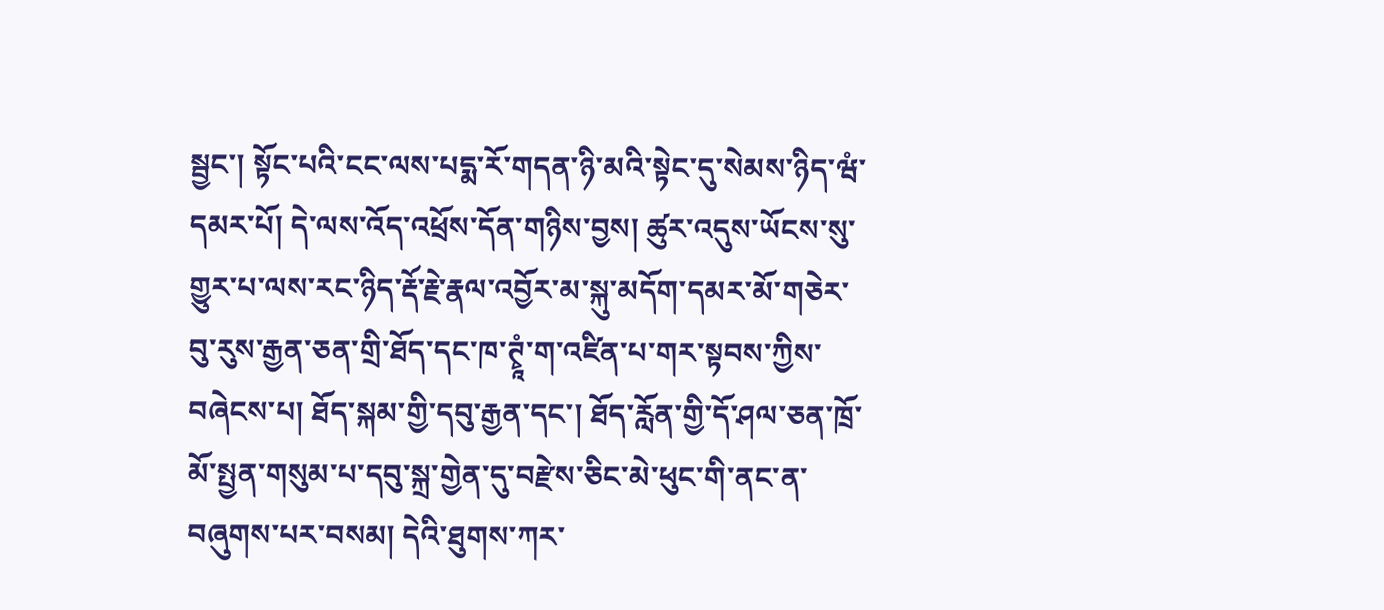སྦྱང་། སྟོང་པའི་ངང་ལས་པདྨ་རོ་གདན་ཉི་མའི་སྟེང་དུ་སེམས་ཉིད་ཝཾ་དམར་པོ། དེ་ལས་འོད་འཕྲོས་དོན་གཉིས་བྱས། ཚུར་འདུས་ཡོངས་སུ་གྱུར་པ་ལས་རང་ཉིད་རྡོ་རྗེ་རྣལ་འབྱོར་མ་སྐུ་མདོག་དམར་མོ་གཅེར་བུ་རུས་རྒྱན་ཅན་གྲི་ཐོད་དང་ཁ་ཊྭཱཾ་ག་འཛིན་པ་གར་སྟབས་ཀྱིས་བཞེངས་པ། ཐོད་སྐམ་གྱི་དབུ་རྒྱན་དང་། ཐོད་རློན་གྱི་དོ་ཤལ་ཅན་ཁྲོ་མོ་སྤྱན་གསུམ་པ་དབུ་སྐྲ་གྱེན་དུ་བརྫེས་ཅིང་མེ་ཕུང་གི་ནང་ན་བཞུགས་པར་བསམ། དེའི་ཐུགས་ཀར་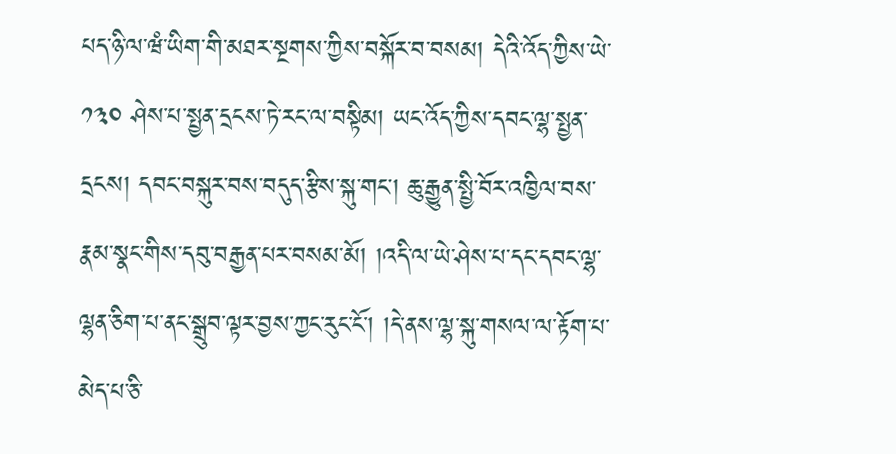པད་ཉི་ལ་ཝཾ་ཡིག་གི་མཐར་སྔགས་ཀྱིས་བསྐོར་བ་བསམ། དེའི་འོད་ཀྱིས་ཡེ་
༡༣༠ ཤེས་པ་སྤྱན་དྲངས་ཏེ་རང་ལ་བསྟིམ། ཡང་འོད་ཀྱིས་དབང་ལྷ་སྤྱན་དྲངས། དབང་བསྐུར་བས་བདུད་རྩིས་སྐུ་གང་། ཆུ་རྒྱུན་སྤྱི་བོར་འཁྱིལ་བས་རྣམ་སྣང་གིས་དབུ་བརྒྱན་པར་བསམ་མོ། །འདི་ལ་ཡེ་ཤེས་པ་དང་དབང་ལྷ་ལྷན་ཅིག་པ་ནང་སྒྲུབ་ལྟར་བྱས་ཀྱང་རུང་ངོ་། །དེ་ནས་ལྷ་སྐུ་གསལ་ལ་རྟོག་པ་མེད་པ་ཅི་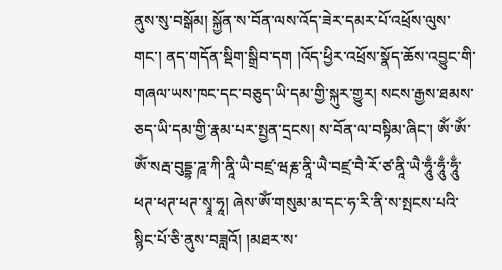ནུས་སུ་བསྒོམ། སྐྱོན་ས་བོན་ལས་འོད་ཟེར་དམར་པོ་འཕྲོས་ལུས་གང་། ནད་གདོན་སྡིག་སྒྲིབ་དག །འོད་ཕྱིར་འཕྲོས་སྣོད་ཆོས་འབྱུང་གི་གཞལ་ཡས་ཁང་དང་བཅུད་ཡི་དམ་གྱི་སྐུར་གྱུར། སངས་རྒྱས་ཐམས་ཅད་ཡི་དམ་གྱི་རྣམ་པར་སྤྱན་དྲངས། ས་བོན་ལ་བསྟིམ་ཞིང་། ༀ་ༀ་ༀ་སརྦ་བུདྡྷ་ཌཱ་ཀི་ནཱི་ཡཻ་བཛྲ་ཝརྞ་ནཱི་ཡཻ་བཛྲ་བཻ་རོ་ཙ་ནཱི་ཡཻ་ཧཱུྃ་ཧཱུྃ་ཧཱུྃ་ཕཊ་ཕཊ་ཕཊ་སྭཱ་ཧཱ། ཞེས་ༀ་གསུམ་མ་དང་ཧ་རི་ནི་ས་སྤངས་པའི་སྙིང་པོ་ཅི་ནུས་བཟླའོ། །མཐར་ས་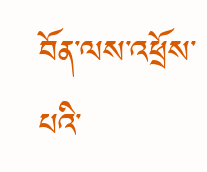བོན་ལས་འཕྲོས་པའི་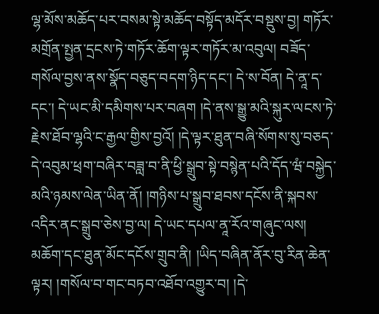ལྷ་མོས་མཆོད་པར་བསམ་སྟེ་མཆོད་བསྟོད་མདོར་བསྡུས་བྱ། གཏོར་མགྲོན་སྤྱན་དྲངས་ཏེ་གཏོར་ཆོག་ལྟར་གཏོར་མ་འབུལ། བཟོད་གསོལ་བྱས་ནས་སྣོད་བཅུད་བདག་ཉིད་དང་། དེ་ས་བོན། དེ་ནཱ་ད་དང་། དེ་ཡང་མི་དམིགས་པར་བཞག །དེ་ནས་སྒྱུ་མའི་སྐུར་ལངས་ཏེ་རྗེས་ཐོབ་ལྷའི་ང་རྒྱལ་གྱིས་བྱའོ། །དེ་ལྟར་ཐུན་བཞི་སོགས་སུ་བཅད་དེ་འབུམ་ཕྲག་བཞིར་བཟླ་བ་ནི་ཕྱི་སྒྲུབ་སྟེ་བསྙེན་པའི་དོད་ཝཾ་བསྐྱེད་མའི་ཉམས་ལེན་ཡིན་ནོ། །གཉིས་པ་སྒྲུབ་ཐབས་དངོས་ནི་སྐབས་འདིར་ནང་སྒྲུབ་ཅེས་བྱ་ལ། དེ་ཡང་དཔལ་ནཱ་རོའ་གཞུང་ལས། མཆོག་དང་ཐུན་མོང་དངོས་གྲུབ་ནི། །ཡིད་བཞིན་ནོར་བུ་རིན་ཆེན་ལྟར། །གསོལ་བ་གང་བཏབ་འཐོབ་འགྱུར་བ། །དེ་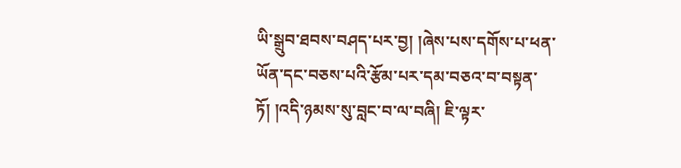ཡི་སྒྲུབ་ཐབས་བཤད་པར་བྱ། །ཞེས་པས་དགོས་པ་ཕན་ཡོན་དང་བཅས་པའི་རྩོམ་པར་དམ་བཅའ་བ་བསྟན་ཏོ། །འདི་ཉམས་སུ་བླང་བ་ལ་བཞི། ཇི་ལྟར་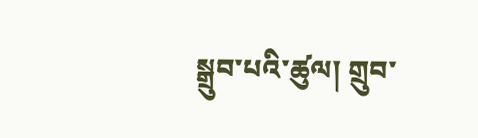སྒྲུབ་པའི་ཚུལ། གྲུབ་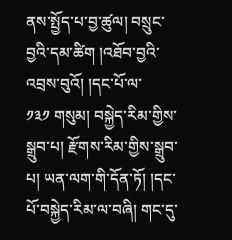ནས་སྤྱོད་པ་བྱ་ཚུལ། བསྲུང་བྱའི་དམ་ཚིག །འཐོབ་བྱའི་འབྲས་བུའོ། །དང་པོ་ལ་
༡༣༡ གསུམ། བསྐྱེད་རིམ་གྱིས་སྒྲུབ་པ། རྫོགས་རིམ་གྱིས་སྒྲུབ་པ། ཡན་ལག་གི་དོན་ཏོ། །དང་པོ་བསྐྱེད་རིམ་ལ་བཞི། གང་དུ་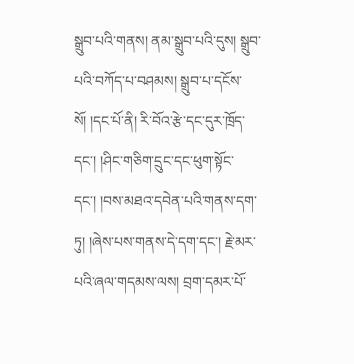སྒྲུབ་པའི་གནས། ནམ་སྒྲུབ་པའི་དུས། སྒྲུབ་པའི་བཀོད་པ་བཤམས། སྒྲུབ་པ་དངོས་སོ། །དང་པོ་ནི། རི་བོའ་རྩེ་དང་དུར་ཁྲོད་དང་། །ཤིང་གཅིག་དྲུང་དང་ཕུག་སྟོང་དང་། །བས་མཐའ་དབེན་པའི་གནས་དག་ཏུ། །ཞེས་པས་གནས་དེ་དག་དང་། རྗེ་མར་པའི་ཞལ་གདམས་ལས། བྲག་དམར་པོ་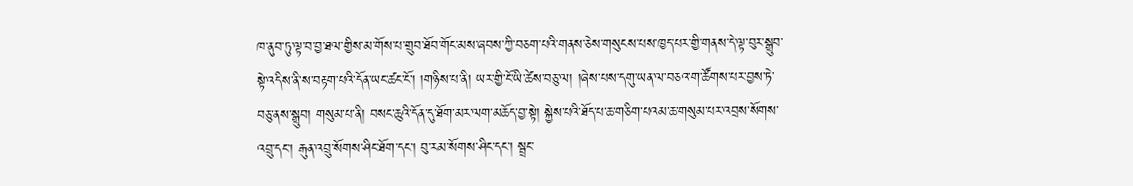ཁ་ནུབ་ཏུ་ལྟ་བ་བྱ་ཐལ་གྱིས་མ་གོས་པ་གྲུབ་ཐོབ་གོང་མས་ཞབས་ཀྱི་བཅག་པའི་གནས་ཅེས་གསུངས་པས་ཁྱད་པར་གྱི་གནས་དེ་ལྟ་བུར་སྒྲུབ་སྟེ་འདིས་ནི་ས་བརྟག་པའི་དོན་ཡང་ཚང་ངོ་། །གཉིས་པ་ནི། ཡར་གྱི་ངོ་ཡི་ཚེས་བཅུ་ལ། །ཞེས་པས་དགུ་ཡན་ལ་བཅའ་ག་ཚོགས་པར་བྱས་ཏེ་བཅུ་ནས་སྒྲུབ། གསུམ་པ་ནི། བསང་ཆུའི་དོན་དུ་ཐོག་མར་ལག་མཆོད་བྱ་སྟེ། སྐྱེས་པའི་ཐོད་པ་ཆ་གཅིག་པའམ་ཆ་གསུམ་པར་འབྲས་སོགས་འབྲུ་དང་། རྒུན་འབྲུ་སོགས་ཤིང་ཐོག་དང་། བུ་རམ་སོགས་ཤིང་དང་། སྦྲང་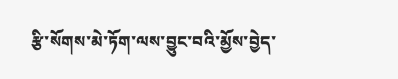རྩི་སོགས་མེ་ཏོག་ལས་བྱུང་བའི་མྱོས་བྱེད་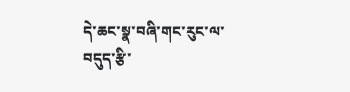དེ་ཆང་སྣ་བཞི་གང་རུང་ལ་བདུད་རྩི་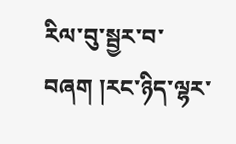རིལ་བུ་སྦྱར་བ་བཞག །རང་ཉིད་ལྷར་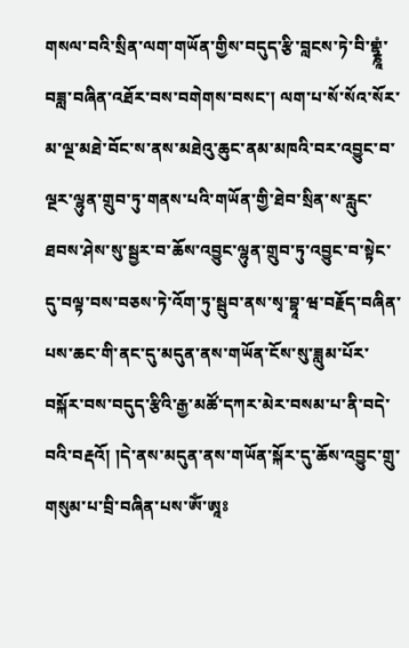གསལ་བའི་སྲིན་ལག་གཡོན་གྱིས་བདུད་རྩི་བླངས་ཏེ་བི་གྷྞཱཾ་བཟླ་བཞིན་འཐོར་བས་བགེགས་བསང་། ལག་པ་སོ་སོའ་སོར་མ་ལྔ་མཐེ་བོང་ས་ནས་མཐེའུ་ཆུང་ནམ་མཁའི་བར་འབྱུང་བ་ལྔར་ལྷུན་གྲུབ་ཏུ་གནས་པའི་གཡོན་གྱི་ཐེབ་སྲིན་ས་རླུང་ཐབས་ཤེས་སུ་སྦྱར་བ་ཆོས་འབྱུང་ལྷུན་གྲུབ་ཏུ་འབྱུང་བ་སྟེང་དུ་བལྟ་བས་བཅས་ཏེ་འོག་ཏུ་སྦུབ་ནས་སྭ་བྷཱ་ཝ་བརྗོད་བཞིན་པས་ཆང་གི་ནང་དུ་མདུན་ནས་གཡོན་ངོས་སུ་ཟླུམ་པོར་བསྐོར་བས་བདུད་རྩིའི་རྒྱ་མཚོ་དཀར་མེར་བསམ་པ་ནི་བདེ་བའི་བརྡའོ། །དེ་ནས་མདུན་ནས་གཡོན་སྐོར་དུ་ཆོས་འབྱུང་གྲུ་གསུམ་པ་བྲི་བཞིན་པས་ༀ་ཨཱཿ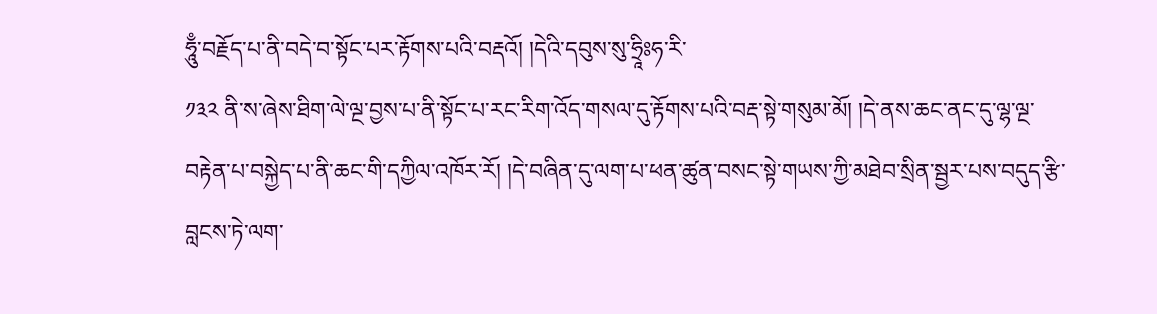ཧཱུྃ་བརྗོད་པ་ནི་བདེ་བ་སྟོང་པར་རྟོགས་པའི་བརྡའོ། །དེའི་དབུས་སུ་ཧྲཱིཿཧ་རི་
༡༣༢ ནི་ས་ཞེས་ཐིག་ལེ་ལྔ་བྱས་པ་ནི་སྟོང་པ་རང་རིག་འོད་གསལ་དུ་རྟོགས་པའི་བརྡ་སྟེ་གསུམ་མོ། །དེ་ནས་ཆང་ནང་དུ་ལྷ་ལྔ་བརྟེན་པ་བསྐྱེད་པ་ནི་ཆང་གི་དཀྱིལ་འཁོར་རོ། །དེ་བཞིན་དུ་ལག་པ་ཕན་ཚུན་བསང་སྟེ་གཡས་ཀྱི་མཐེབ་སྲིན་སྦྱར་པས་བདུད་རྩི་བླངས་ཏེ་ལག་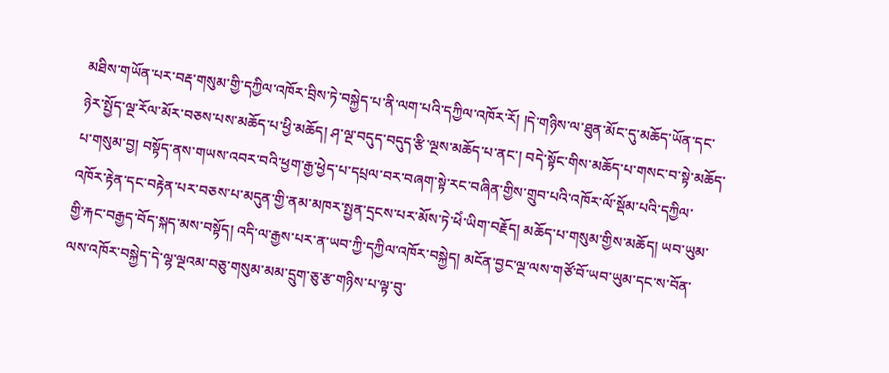མཐིས་གཡོན་པར་བརྡ་གསུམ་གྱི་དཀྱིལ་འཁོར་བྲིས་ཏེ་བསྐྱེད་པ་ནི་ལག་པའི་དཀྱིལ་འཁོར་རོ། །དེ་གཉིས་ལ་ཐུན་མོང་དུ་མཆོད་ཡོན་དང་ཉེར་སྤྱོད་ལྔ་རོལ་མོར་བཅས་པས་མཆོད་པ་ཕྱི་མཆོད། ཤ་ལྔ་བདུད་བདུད་རྩི་ལྔས་མཆོད་པ་ནང་། བདེ་སྟོང་གིས་མཆོད་པ་གསང་བ་སྟེ་མཆོད་པ་གསུམ་བྱ། བསྟོད་ནས་གཡས་འབར་བའི་ཕྱག་རྒྱ་ཕྱེད་པ་དཔྲལ་བར་བཞག་སྟེ་རང་བཞིན་གྱིས་གྲུབ་པའི་འཁོར་ལོ་སྡོམ་པའི་དཀྱིལ་འཁོར་རྟེན་དང་བརྟེན་པར་བཅས་པ་མདུན་གྱི་ནམ་མཁར་སྤྱན་དྲངས་པར་མོས་ཏེ་ཕེཾ་ཡིག་བརྗོད། མཆོད་པ་གསུམ་གྱིས་མཆོད། ཡབ་ཡུམ་གྱི་རྐང་བརྒྱད་བོད་སྐད་མས་བསྟོད། འདི་ལ་རྒྱས་པར་ན་ཡབ་ཀྱི་དཀྱིལ་འཁོར་བསྐྱེད། མངོན་བྱང་ལྔ་ལས་གཙོ་བོ་ཡབ་ཡུམ་དང་ས་བོན་ལས་འཁོར་བསྐྱེད་དེ་ལྷ་ལྔའམ་བཅུ་གསུམ་མམ་དྲུག་ཅུ་རྩ་གཉིས་པ་ལྟ་བུ་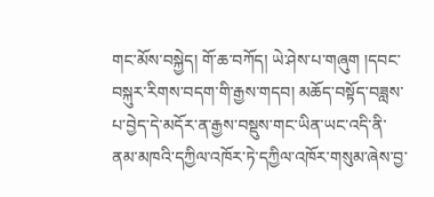གང་མོས་བསྐྱེད། གོ་ཆ་བཀོད། ཡེ་ཤེས་པ་གཞུག །དབང་བསྐུར་རིགས་བདག་གི་རྒྱས་གདབ། མཆོད་བསྟོད་བཟླས་པ་བྱེད་དེ་མདོར་ན་རྒྱས་བསྡུས་གང་ཡིན་ཡང་འདི་ནི་ནམ་མཁའི་དཀྱིལ་འཁོར་ཏེ་དཀྱིལ་འཁོར་གསུམ་ཞེས་བྱ་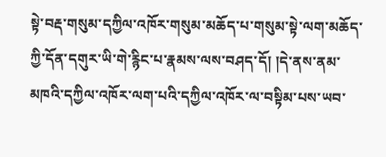སྟེ་བརྡ་གསུམ་དཀྱིལ་འཁོར་གསུམ་མཆོད་པ་གསུམ་སྟེ་ལག་མཆོད་ཀྱི་དོན་དགུར་ཡི་གེ་རྙིང་པ་རྣམས་ལས་བཤད་དོ། །དེ་ནས་ནམ་མཁའི་དཀྱིལ་འཁོར་ལག་པའི་དཀྱིལ་འཁོར་ལ་བསྟིམ་པས་ཡབ་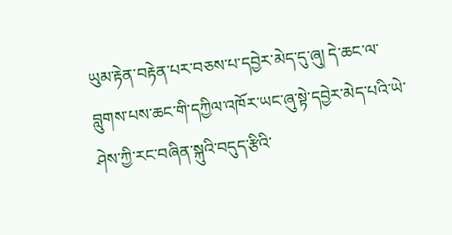ཡུམ་རྟེན་བརྟེན་པར་བཅས་པ་དབྱེར་མེད་དུ་ཞུ། དེ་ཆང་ལ་བླུགས་པས་ཆང་གི་དཀྱིལ་འཁོར་ཡང་ཞུ་སྟེ་དབྱེར་མེད་པའི་ཡེ་ཤེས་ཀྱི་རང་བཞིན་སྐུའི་བདུད་རྩིའི་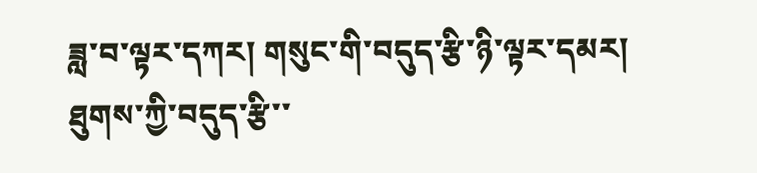ཟླ་བ་ལྟར་དཀར། གསུང་གི་བདུད་རྩི་ཉི་ལྟར་དམར། ཐུགས་ཀྱི་བདུད་རྩི་་